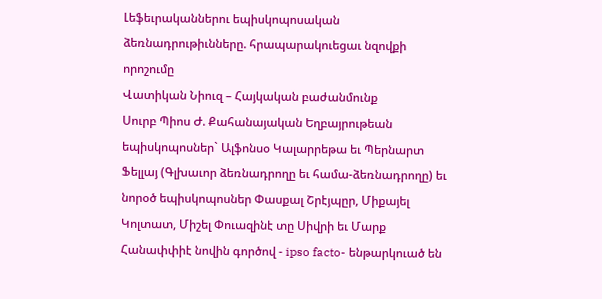Լեֆեւրականներու եպիսկոպոսական ձեռնադրութիւնները. հրապարակուեցաւ նզովքի որոշումը
Վատիկան Նիուզ – Հայկական բաժանմունք
Սուրբ Պիոս Ժ. Քահանայական Եղբայրութեան եպիսկոպոսներ` Ալֆոնսօ Կալարրեթա եւ Պերնարտ Ֆելլայ (Գլխաւոր ձեռնադրողը եւ համա-ձեռնադրողը) եւ նորօծ եպիսկոպոսներ Փասքալ Շրէյպըր, Միքայել Կոլտատ, Միշել Փուազինէ տը Սիվրի եւ Մարք Հանափփիէ նովին գործով - ipso facto- ենթարկուած են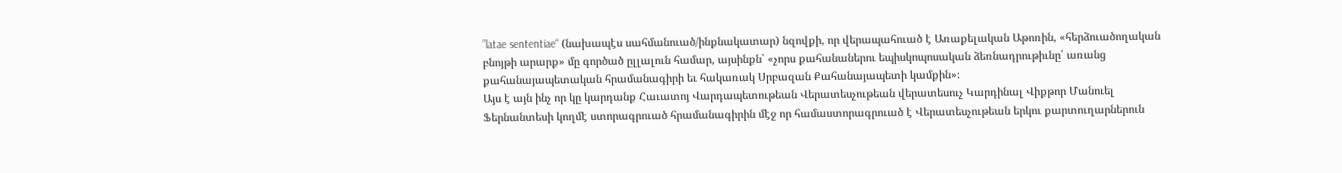”latae sententiae“ (նախապէս սահմանուած/ինքնակատար) նզովքի, որ վերապահուած է Առաքելական Աթոռին, «հերձուածողական բնոյթի արարք» մը գործած ըլլալուն համար, այսինքն՝ «չորս քահանաներու եպիսկոպոսական ձեռնադրութիւնը՝ առանց քահանայապետական հրամանագիրի եւ հակառակ Սրբազան Քահանայապետի կամքին»։
Այս է այն ինչ որ կը կարդանք Հաւատոյ Վարդապետութեան Վերատեսչութեան վերատեսուչ Կարդինալ Վիքթոր Մանուել Ֆերնանտեսի կողմէ ստորագրուած հրամանագիրին մէջ որ համաստորագրուած է Վերատեսչութեան երկու քարտուղարներուն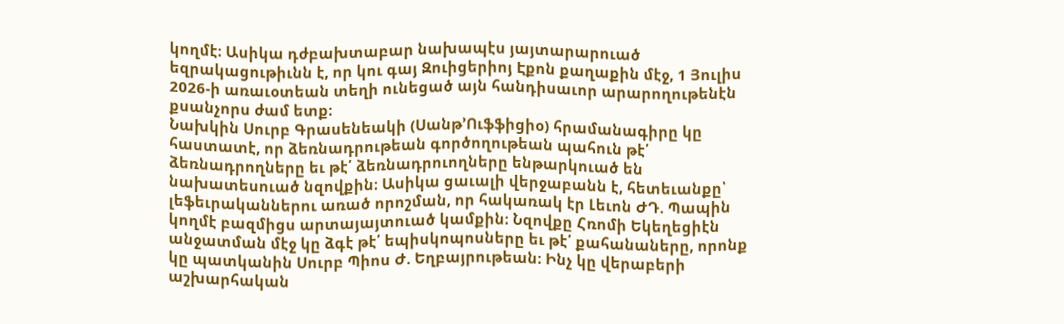կողմէ։ Ասիկա դժբախտաբար նախապէս յայտարարուած եզրակացութիւնն է, որ կու գայ Զուիցերիոյ Էքոն քաղաքին մէջ, 1 Յուլիս 2026-ի առաւօտեան տեղի ունեցած այն հանդիսաւոր արարողութենէն քսանչորս ժամ ետք։
Նախկին Սուրբ Գրասենեակի (Սանթ’Ուֆֆիցիօ) հրամանագիրը կը հաստատէ, որ ձեռնադրութեան գործողութեան պահուն թէ՛ ձեռնադրողները եւ թէ՛ ձեռնադրուողները ենթարկուած են նախատեսուած նզովքին։ Ասիկա ցաւալի վերջաբանն է, հետեւանքը՝ լեֆեւրականներու առած որոշման, որ հակառակ էր Լեւոն ԺԴ. Պապին կողմէ բազմիցս արտայայտուած կամքին։ Նզովքը Հռոմի Եկեղեցիէն անջատման մէջ կը ձգէ թէ՛ եպիսկոպոսները եւ թէ՛ քահանաները, որոնք կը պատկանին Սուրբ Պիոս Ժ. Եղբայրութեան։ Ինչ կը վերաբերի աշխարհական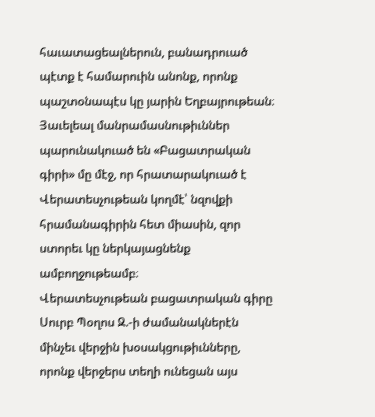հաւատացեալներուն, բանադրուած պէտք է համարուին անոնք, որոնք պաշտօնապէս կը յարին Եղբայրութեան։ Յաւելեալ մանրամասնութիւններ պարունակուած են «Բացատրական գիրի» մը մէջ, որ հրատարակուած է Վերատեսչութեան կողմէ՝ նզովքի հրամանագիրին հետ միասին, զոր ստորեւ կը ներկայացնենք ամբողջութեամբ։
Վերատեսչութեան բացատրական գիրը
Սուրբ Պօղոս Զ.-ի ժամանակներէն մինչեւ վերջին խօսակցութիւնները, որոնք վերջերս տեղի ունեցան այս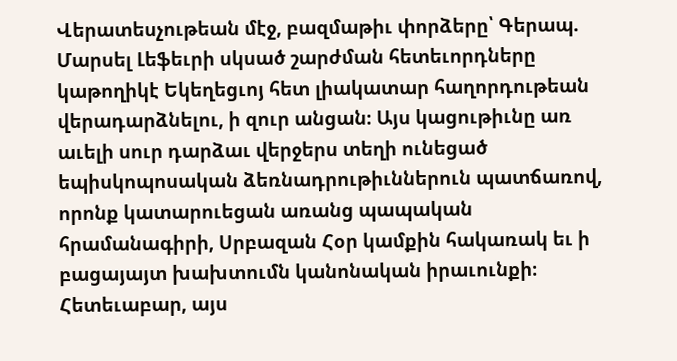Վերատեսչութեան մէջ, բազմաթիւ փորձերը՝ Գերապ. Մարսել Լեֆեւրի սկսած շարժման հետեւորդները կաթողիկէ Եկեղեցւոյ հետ լիակատար հաղորդութեան վերադարձնելու, ի զուր անցան։ Այս կացութիւնը առ աւելի սուր դարձաւ վերջերս տեղի ունեցած եպիսկոպոսական ձեռնադրութիւններուն պատճառով, որոնք կատարուեցան առանց պապական հրամանագիրի, Սրբազան Հօր կամքին հակառակ եւ ի բացայայտ խախտումն կանոնական իրաւունքի։ Հետեւաբար, այս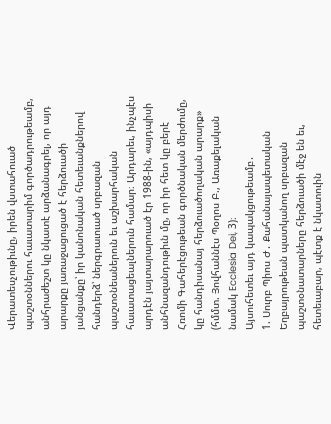Վերատեսչութիւնը, իրեն վստահուած պաշտօններու հաւատարիմ գործադրութեամբ, անհրաժեշտ կը նկատէ արձանագրել, որ այդ արարքը յառաջացուցած է հերձուածի յանցանքը՝ իր կանոնական հետեւանքներով հանդերձ՝ ներգրաւուած սրբազան պաշտօնեաներուն եւ աշխարհական հաւատացեալներուն համար։ Արդարեւ, ինչպէս արդէն յայտարարուած էր 1988-ին, «այդպիսի անհնազանդութիւն մը, որ իր հետ կը բերէ Հռոմի Գահերէցութեան գործնական մերժումը, կը հանդիսանայ հերձուածողական արարք» (հմմտ. Յովհաննէս Պօղոս Բ., Առաքելական նամակ Ecclesia Dei, 3)։
Այսուհետեւ այդ կապակցութեամբ․
1. Սուրբ Պիոս Ժ․ Քահանայապետական Եղբայրութեան պատկանող սրբազան պաշտօնատարները հերձուածի մէջ են եւ, հետեւաբար, պէտք է նկատուին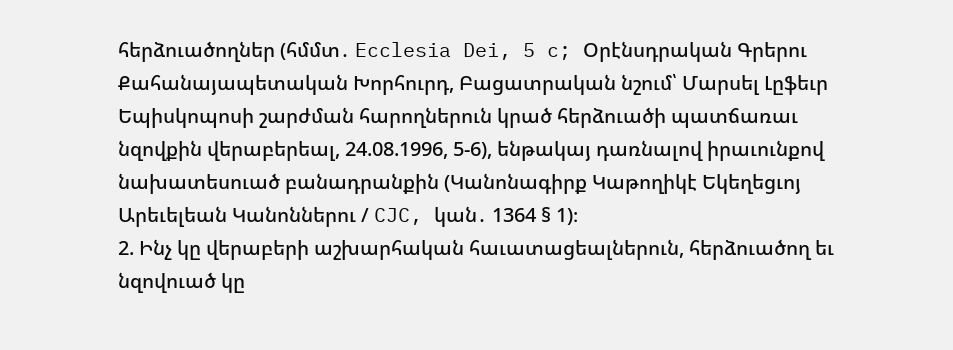հերձուածողներ (հմմտ․ Ecclesia Dei, 5 c; Օրէնսդրական Գրերու Քահանայապետական Խորհուրդ, Բացատրական նշում՝ Մարսել Լըֆեւր Եպիսկոպոսի շարժման հարողներուն կրած հերձուածի պատճառաւ նզովքին վերաբերեալ, 24.08.1996, 5-6), ենթակայ դառնալով իրաւունքով նախատեսուած բանադրանքին (Կանոնագիրք Կաթողիկէ Եկեղեցւոյ Արեւելեան Կանոններու / CJC, կան․ 1364 § 1)։
2. Ինչ կը վերաբերի աշխարհական հաւատացեալներուն, հերձուածող եւ նզովուած կը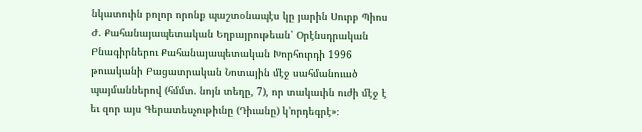նկատուին բոլոր որոնք պաշտօնապէս կը յարին Սուրբ Պիոս Ժ. Քահանայապետական Եղբայրութեան՝ Օրէնսդրական Բնագիրներու Քահանայապետական Խորհուրդի 1996 թուականի Բացատրական Նոտային մէջ սահմանուած պայմաններով (հմմտ. նոյն տեղը, 7), որ տակաւին ուժի մէջ է եւ զոր այս Գերատեսչութիւնը (Դիւանը) կ՚որդեգրէ»։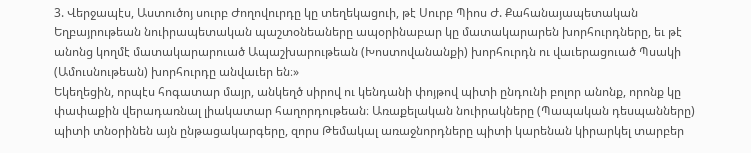3. Վերջապէս, Աստուծոյ սուրբ Ժողովուրդը կը տեղեկացուի, թէ Սուրբ Պիոս Ժ. Քահանայապետական Եղբայրութեան նուիրապետական պաշտօնեաները ապօրինաբար կը մատակարարեն խորհուրդները, եւ թէ անոնց կողմէ մատակարարուած Ապաշխարութեան (Խոստովանանքի) խորհուրդն ու վաւերացուած Պսակի (Ամուսնութեան) խորհուրդը անվաւեր են։»
Եկեղեցին, որպէս հոգատար մայր, անկեղծ սիրով ու կենդանի փոյթով պիտի ընդունի բոլոր անոնք, որոնք կը փափաքին վերադառնալ լիակատար հաղորդութեան։ Առաքելական նուիրակները (Պապական դեսպանները) պիտի տնօրինեն այն ընթացակարգերը, զորս Թեմակալ առաջնորդները պիտի կարենան կիրարկել տարբեր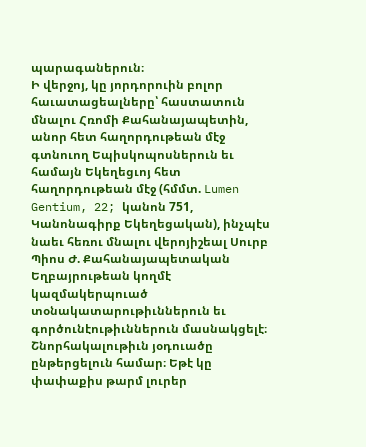պարագաներուն։
Ի վերջոյ, կը յորդորուին բոլոր հաւատացեալները՝ հաստատուն մնալու Հռոմի Քահանայապետին, անոր հետ հաղորդութեան մէջ գտնուող Եպիսկոպոսներուն եւ համայն Եկեղեցւոյ հետ հաղորդութեան մէջ (հմմտ. Lumen Gentium, 22; կանոն 751, Կանոնագիրք Եկեղեցական), ինչպէս նաեւ հեռու մնալու վերոյիշեալ Սուրբ Պիոս Ժ. Քահանայապետական Եղբայրութեան կողմէ կազմակերպուած տօնակատարութիւններուն եւ գործունէութիւններուն մասնակցելէ։
Շնորհակալութիւն յօդուածը ընթերցելուն համար։ Եթէ կը փափաքիս թարմ լուրեր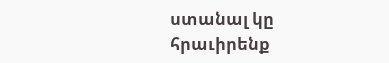ստանալ կը հրաւիրենք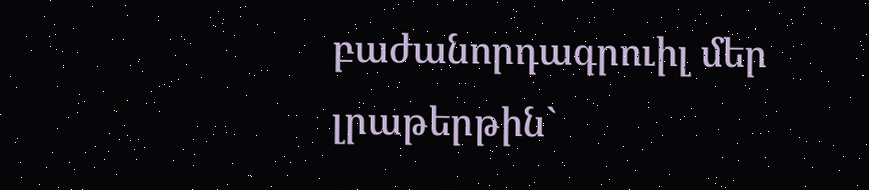բաժանորդագրուիլ մեր լրաթերթին`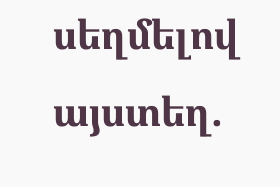սեղմելով այստեղ.